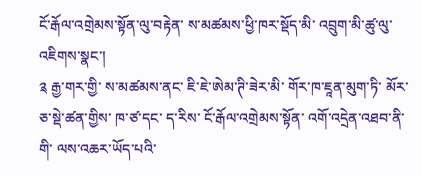ངོ་རྒོལ་འགྲེམས་སྟོན་ལུ་བརྟེན་ ས་མཚམས་ཕྱི་ཁར་སྡོད་མི་ འབྲུག་མི་ཚུ་ལུ་འཇིགས་སྣང་།
༉ རྒྱ་གར་གྱི་ ས་མཚམས་ནང་ ཇི་ཇེ་ཨེམ་ཊི་ཟེར་མི་ གོར་ཁ་ཇཱན་མུག་ཏི་ མོར་ཅ་སྡེ་ཚན་གྱིས་ ཁ་ཙ་དང་ ད་རིས་ ངོ་རྒོལ་འགྲེམས་སྟོན་ འགོ་འདྲེན་འཐབ་ནི་གི་ ལས་འཆར་ཡོད་པའི་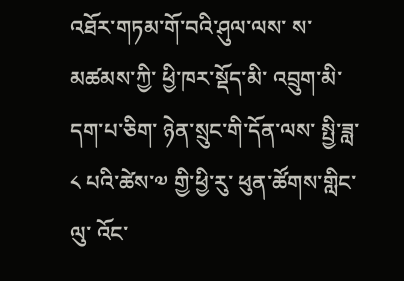འཐོར་གཏམ་གོ་བའི་ཤུལ་ལས་ ས་མཚམས་ཀྱི་ ཕྱི་ཁར་སྡོད་མི་ འབྲུག་མི་དག་པ་ཅིག་ ཉེན་སྲུང་གི་དོན་ལས་ སྤྱི་ཟླ་༨ པའི་ཚེས་༧ གྱི་ཕྱི་རུ་ ཕུན་ཚོགས་གླིང་ལུ་ འོང་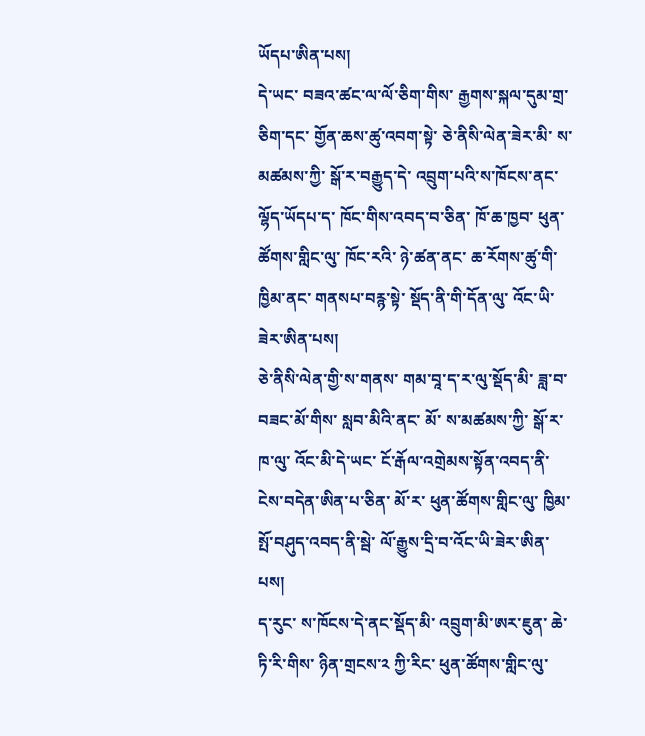ཡོདཔ་ཨིན་པས།
དེ་ཡང་ བཟའ་ཚང་ལ་ལོ་ཅིག་གིས་ རྒྱགས་སྐལ་དུམ་གྲ་ཅིག་དང་ གྱོན་ཆས་ཚུ་འབག་སྟེ་ ཅེ་ནིསི་ལེན་ཟེར་མི་ ས་མཚམས་ཀྱི་ སྒོ་ར་བརྒྱུད་དེ་ འབྲུག་པའི་ས་ཁོངས་ནང་ ལྷོད་ཡོདཔ་ད་ ཁོང་གིས་འབད་བ་ཅིན་ ཁོ་ཆ་ཁྱབ་ ཕུན་ཚོགས་གླིང་ལུ་ ཁོང་རའི་ ཉེ་ཚན་ནང་ ཆ་རོགས་ཚུ་གི་ཁྱིམ་ནང་ གནསཔ་བརྙ་སྟེ་ སྡོད་ནི་གི་དོན་ལུ་ འོང་ཡི་ཟེར་ཨིན་པས།
ཅེ་ནིསི་ལེན་གྱི་ས་གནས་ གམ་བཱ་ད་ར་ལུ་སྡོད་མི་ ཟླ་བ་བཟང་མོ་གིས་ སླབ་མིའི་ནང་ མོ་ ས་མཚམས་ཀྱི་ སྒོ་ར་ཁ་ལུ་ འོང་མི་དེ་ཡང་ ངོ་རྒོལ་འགྲེམས་སྟོན་འབད་ནི་ ངེས་བདེན་ཨིན་པ་ཅིན་ མོ་ར་ ཕུན་ཚོགས་གླིང་ལུ་ ཁྱིམ་སྤོ་བཤུད་འབད་ནི་སྦེ་ ལོ་རྒྱུས་དྲི་བ་འོང་ཡི་ཟེར་ཨིན་པས།
ད་རུང་ ས་ཁོངས་དེ་ནང་སྡོད་མི་ འབྲུག་མི་ཨར་ཇུན་ ཆེ་ཏི་རི་གིས་ ཉིན་གྲངས་༢ ཀྱི་རིང་ ཕུན་ཚོགས་གླིང་ལུ་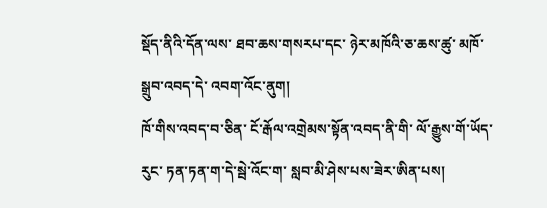སྡོད་ནིའི་དོན་ལས་ ཐབ་ཆས་གསརཔ་དང་ ཉེར་མཁོའི་ཅ་ཆས་ཚུ་ མཁོ་སྒྲུབ་འབད་དེ་ འབག་འོང་ནུག།
ཁོ་གིས་འབད་བ་ཅིན་ ངོ་རྒོལ་འགྲེམས་སྟོན་འབད་ནི་གི་ ལོ་རྒྱུས་གོ་ཡོད་རུང་ ཏན་ཏན་ག་དེ་སྦེ་འོང་ག་ སླབ་མི་ཤེས་པས་ཟེར་ཨིན་པས།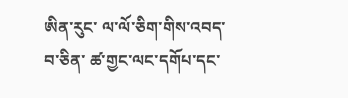ཨིན་རུང་ ལ་ལོ་ཅིག་གིས་འབད་བ་ཅིན་ ཚ་གྱང་ལང་དགོཔ་དང་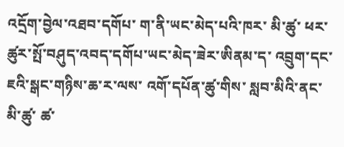འདྲོག་བྱེལ་འཐབ་དགོཔ་ ག་ནི་ཡང་མེད་པའི་ཁར་ མི་ཚུ་ ཕར་ཚུར་སྤོ་བཤུད་འབད་དགོཔ་ཡང་མེད་ཟེར་ཨིནམ་ད་ འབྲུག་དང་ ཇའི་སྒང་གཉིས་ཆ་ར་ལས་ འགོ་དཔོན་ཚུ་གིས་ སླབ་མིའི་ནང་ མི་ཚུ་ ཚ་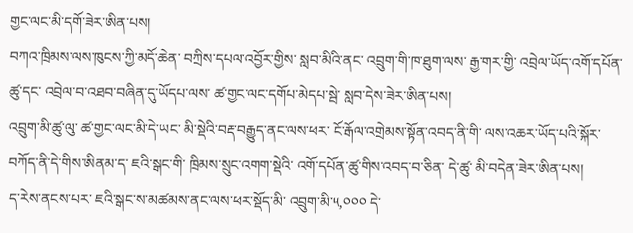གྱང་ལང་མི་དགོ་ཟེར་ཨིན་པས།
བཀའ་ཁྲིམས་ལས་ཁུངས་ཀྱི་མདོ་ཆེན་ བཀྲིས་དཔལ་འབྱོར་གྱིས་ སླབ་མིའི་ནང་ འབྲུག་གི་ཁ་ཐུག་ལས་ རྒྱ་གར་གྱི་ འབྲེལ་ཡོད་འགོ་དཔོན་ཚུ་དང་ འབྲེལ་བ་འཐབ་བཞིན་དུ་ཡོདཔ་ལས་ ཚ་གྱང་ལང་དགོཔ་མེདཔ་སྦེ་ སླབ་དེས་ཟེར་ཨིན་པས།
འབྲུག་མི་ཚུ་ལུ་ ཚ་གྱང་ལང་མི་དེ་ཡང་ མི་སྡེའི་བརྡ་བརྒྱུད་ནང་ལས་ཕར་ ངོ་རྒོལ་འགྲེམས་སྟོན་འབད་ནི་གི་ ལས་འཆར་ཡོད་པའི་སྐོར་ བཀོད་ནི་དེ་གིས་ཨིནམ་ད་ ཇའི་སྒང་གི་ ཁྲིམས་སྲུང་འགག་སྡེའི་ འགོ་དཔོན་ཚུ་གིས་འབད་བ་ཅིན་ དེ་ཚུ་ མི་བདེན་ཟེར་ཨིན་པས།
ད་རེས་ནངས་པར་ ཇའི་སྒང་ས་མཚམས་ནང་ལས་ཕར་སྡོད་མི་ འབྲུག་མི་༥,༠༠༠ དེ་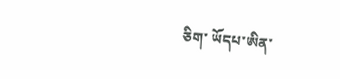ཅིག་ ཡོདཔ་ཨིན་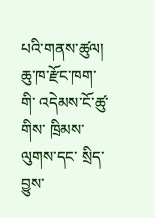པའི་གནས་ཚུལ།
ཆུ་ཁ་རྫོང་ཁག་གི་ འདེམས་ངོ་ཚུ་གིས་ ཁྲིམས་ལུགས་དང་ སྲིད་བྱུས་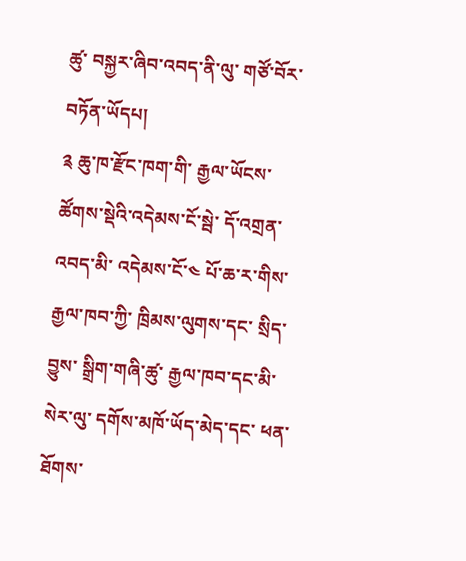ཚུ་ བསྐྱར་ཞིབ་འབད་ནི་ལུ་ གཙོ་བོར་བཏོན་ཡོདཔ།
༉ ཆུ་ཁ་རྫོང་ཁག་གི་ རྒྱལ་ཡོངས་ཚོགས་སྡེའི་འདེམས་ངོ་སྦེ་ དོ་འགྲན་འབད་མི་ འདེམས་ངོ་༤ པོ་ཆ་ར་གིས་ རྒྱལ་ཁབ་ཀྱི་ ཁྲིམས་ལུགས་དང་ སྲིད་བྱུས་ སྒྲིག་གཞི་ཚུ་ རྒྱལ་ཁབ་དང་མི་སེར་ལུ་ དགོས་མཁོ་ཡོད་མེད་དང་ ཕན་ཐོགས་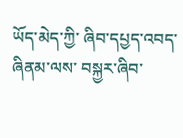ཡོད་མེད་ཀྱི་ ཞིབ་དཔྱད་འབད་ཞིནམ་ལས་ བསྐྱར་ཞིབ་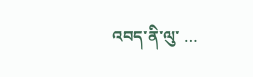འབད་ནི་ལུ་ …